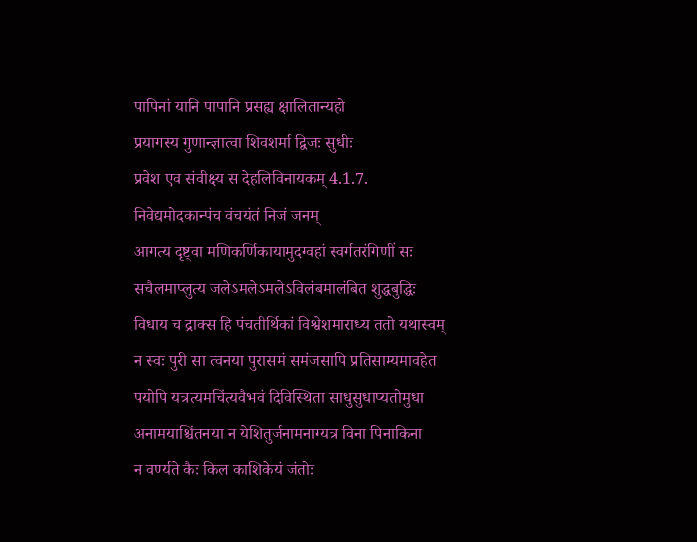पापिनां यानि पापानि प्रसह्य क्षालितान्यहो
प्रयागस्य गुणान्ज्ञात्वा शिवशर्मा द्विजः सुधीः
प्रवेश एव संवीक्ष्य स देहलिविनायकम् 4.1.7.
निवेद्यमोदकान्पंच वंचयंतं निजं जनम्
आगत्य दृष्ट्वा मणिकर्णिकायामुदग्वहां स्वर्गतरंगिणीं सः
सचैलमाप्लुत्य जलेऽमलेऽमलेऽविलंबमालंबित शुद्धबुद्धिः
विधाय च द्राक्स हि पंचतीर्थिकां विश्वेशमाराध्य ततो यथास्वम्
न स्वः पुरी सा त्वनया पुरासमं समंजसापि प्रतिसाम्यमावहेत
पयोपि यत्रत्यमचिंत्यवैभवं दिविस्थिता साधुसुधाप्यतोमुधा
अनामयाश्चिंतनया न येशितुर्जनामनाग्यत्र विना पिनाकिना
न वर्ण्यते कैः किल काशिकेयं जंतोः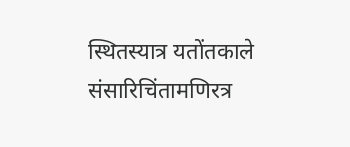स्थितस्यात्र यतोंतकाले
संसारिचिंतामणिरत्र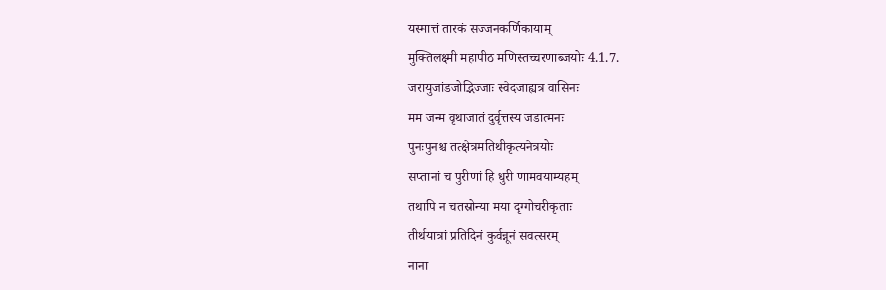यस्मात्तं तारकं सज्जनकर्णिकायाम्
मुक्तिलक्ष्मी महापीठ मणिस्तच्चरणाब्जयोः 4.1.7.
जरायुजांडजोद्भिज्जाः स्वेदजाह्यत्र वासिनः
मम जन्म वृथाजातं दुर्वृत्तस्य जडात्मनः
पुनःपुनश्च तत्क्षेत्रमतिथीकृत्यनेत्रयोः
सप्तानां च पुरीणां हि धुरी णामवयाम्यहम्
तथापि न चतस्रोन्या मया दृग्गोचरीकृताः
तीर्थयात्रां प्रतिदिनं कुर्वन्नूनं सवत्सरम्
नाना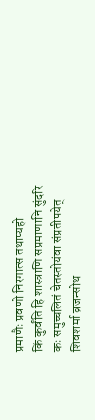प्रमाणैः प्रवणो निरगात्स तथाप्यहो
किं कुर्वंति हि शास्त्राणि सप्रमाणानि सुंदरि
कः समुच्चलितं चेतस्तोयंवा संप्रतीपयेत्
शिवशर्मा व्रजन्सोथ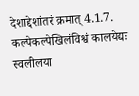देशाद्देशांतरं क्रमात् 4.1.7.
कल्पेकल्पेखिलंविश्वं कालयेद्यः स्वलीलया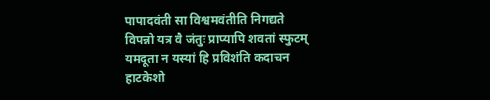पापादवंती सा विश्वमवंतीति निगद्यते
विपन्नो यत्र वै जंतुः प्राप्यापि शवतां स्फुटम्
यमदूता न यस्यां हि प्रविशंति कदाचन
हाटकेशो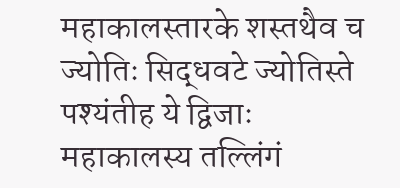महाकालस्तारके शस्तथैव च
ज्योतिः सिद्धवटे ज्योतिस्ते पश्यंतीह ये द्विजाः
महाकालस्य तल्लिंगं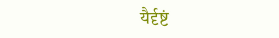यैर्दृष्टं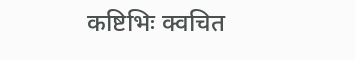कष्टिभिः क्वचित